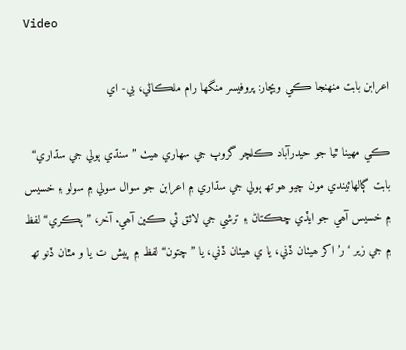Video

اعرابن بابت منھنجا ڪي ويچار: پروفيسر منگھا رام ملڪاڻي، بي- اي

ڪي مھينا ٿيا جو حيدرآباد ڪلچر گروپ جي سھاري ھيٺ ”سنڌي ٻولي جي سڌاري“ بابت ڳالھائيندي مون چيو ھو تھ ٻولي جي سڌاري ۾ اعرابن جو سوال سولي ۾ سولو ۽ خسيس ۾ خسيس آھي جو ايڏي ڇڪتاڻ ۽ ترشي جي لائق ئي ڪين آھي. آخر، ”ٻڪري“ لفظ ۾ جي زير ‘ر’ اکر ھيٺان ڏني، يا ي ھيٺان ڏني، يا ”چتون“ لفظ ۾ پيش ت يا و مٿان ڏنو تھ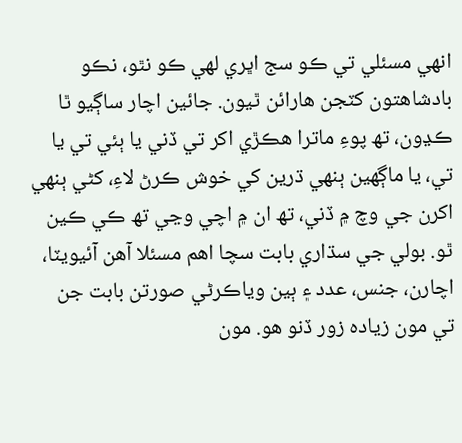انھي مسئلي تي ڪو سج اڀري لھي ڪو نٿو، نڪو بادشاھتون کٽجن ھارائن ٿيون. جائين اچار ساڳيو ٿا ڪڍون، تھ پوءِ ماترا ھڪڙي اکر تي ڏني يا ٻئي تي يا تي، يا ماڳھين ٻنھي ڌرين کي خوش ڪرڻ لاءِ، کڻي ٻنھي اکرن جي وچ ۾ ڏني، تھ ان ۾ اچي وڃي تھ ڪي ڪين ٿو. بولي جي سڌاري بابت سچا اھم مسئلا آھن آئيويٽا، اچارن، جنس، عدد ۽ ٻين وياڪرڻي صورتن بابت جن تي مون زياده زور ڏنو ھو. مون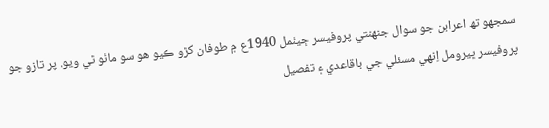سمجھو تھ اعرابن جو سوال جنھنتي پروفيسر ڄيٺمل 1940ع ۾ طوفان کڙو ڪيو ھو سو ماٺو ٿي ويو. پر تازو جو پروفيسر ڀيرومل اِنھي مسئلي جي باقاعدي ۽ تفصيل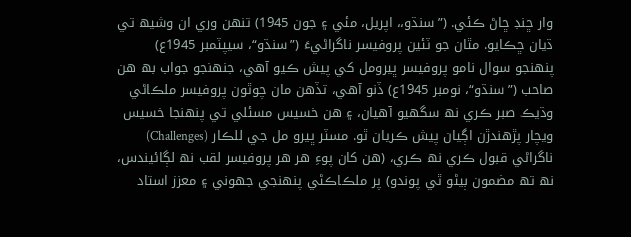وار ڇنڊ ڇاڻ ڪئي. (”سنڌو،، اپريل، مئي ۽ جون 1945) تنھن وري ان وشيھ تي ڌيان ڇڪايو. مٿان جو ٽئين پروفيسر ناگراڻيءَ (”سنڌو“، سيپٽمبر 1945ع) پنھنجو سوال نامو پروفيسر ڀيرومل کي پيش ڪيو آھي، جنھنجو جواب بھ ھن صاحب (”سنڌو“، نومبر 1945ع) ڏنو آھي، تڏھن مان چوٿون پروفيسر ملڪاڻي وڌيڪ صبر ڪري نھ سگھيو آھيان، ۽ ھن خسيس مسئلي تي پنھنجا خسيس ويچار پڙھندڙن اڳيان پيش ڪريان ٿو. مسٽر ڀيرو مل جي للڪار (Challenges) ناگراڻي قبول ڪري نھ ڪري، (ھن کان پوءِ ھر ھر پروفيسر لقب نھ لڳائيندس، نھ تھ مضمون ٻيڻو ٿي پوندو) پر ملڪاڪڻي پنھنجي جھوني ۽ معزز استاد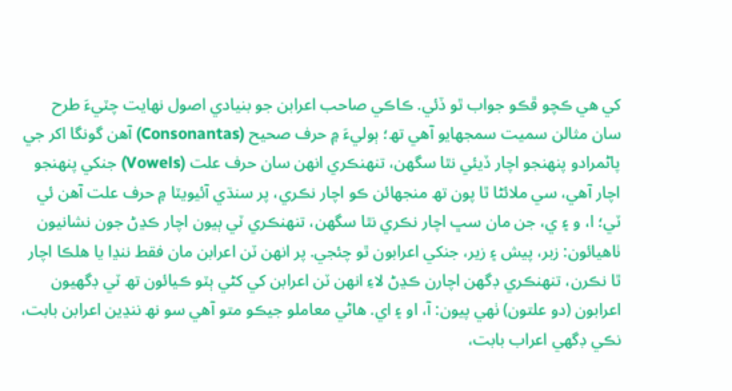کي ھي ڪچو ڦڪو جواب ٿو ڏئي. ڪاڪي صاحب اعرابن جو بنيادي اصول نھايت چٽيءَ طرح سان مثالن سميت سمجھايو آھي تھ؛ ٻوليءَ ۾ حرف صحيح (Consonantas) آھن گونگا اکر جي پاڻمرادو پنھنجو اچار ڏيئي نٿا سگھن، تنھنڪري انھن سان حرف علت (Vowels) جنکي پنھنجو اچار آھي، سي ملائڻا ٿا پون تھ منجھائن ڪو اچار نڪري، پر سنڌي آئيويٽا ۾ حرف علت آھن ئي ٽي؛ ا، و ۽ ي، جن مان سڀ اچار نڪري نٿا سگھن، تنھنڪري ٽي ٻيون اچار ڪڍڻ جون نشانيون ٺاھيائون: زبر، پيش ۽ زير، جنکي اعرابون ٿو چئجي. پر انھن ٽن اعرابن مان فقط ننڍا يا ھلڪا اچار ٿا نڪرن، تنھنڪري ڊگھن اچارن ڪڍڻ لاءِ انھن ٽن اعرابن کي کڻي ٻٽو ڪيائون تھ ٽي ڊگھيون اعرابون (دو علتون) ٺھي پيون: آ، او ۽ اي. ھاڻي معاملو جيڪو متو آھي سو نھ ننڍين اعرابن بابت، نڪي ڊگھي اعراب بابت،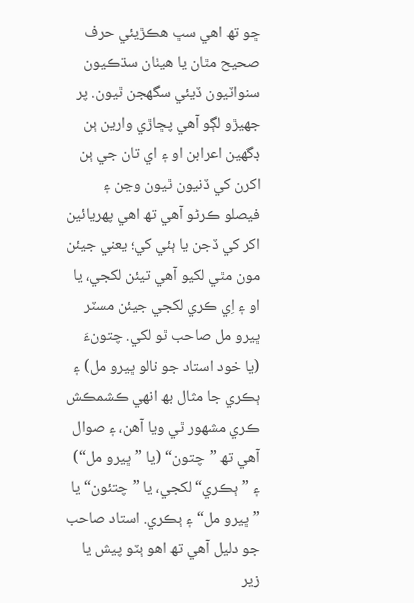ڇو تھ اھي سڀ ھڪڙيئي حرف صحيح مٿان يا ھيٺان سڌڪيون سنواٽيون ڏيئي سگھجن ٿيون. پر جھيڙو لڳو آھي پڇاڙي وارين ٻن ڊگھين اعرابن او ۽ اي تان جي ٻن اکرن کي ڏنيون ٿيون وڃن ۽ فيصلو ڪرڻو آھي تھ اھي پھريائين اکر کي ڏجن يا ٻئي کي؛ يعني جيئن مون مٿي لکيو آھي تيئن لکجي، يا او ۽ اِي ڪري لکجي جيئن مسٽر ڀيرو مل صاحب ٿو لکي. چتونءَ (يا خود استاد جو نالو ڀيرو مل) ۽ ٻڪري جا مثال بھ انھي ڪشمڪش ڪري مشھور ٿي ويا آھن، ۽ صوال آھي تھ ”چتون“ (يا ”ڀيرو مل“) ۽ ”ٻڪري“ لکجي، يا ”چتئون“ يا ”ڀيرو مل“ ۽ ٻڪري. استاد صاحب جو دليل آھي تھ اھو ٻٽو پيش يا زير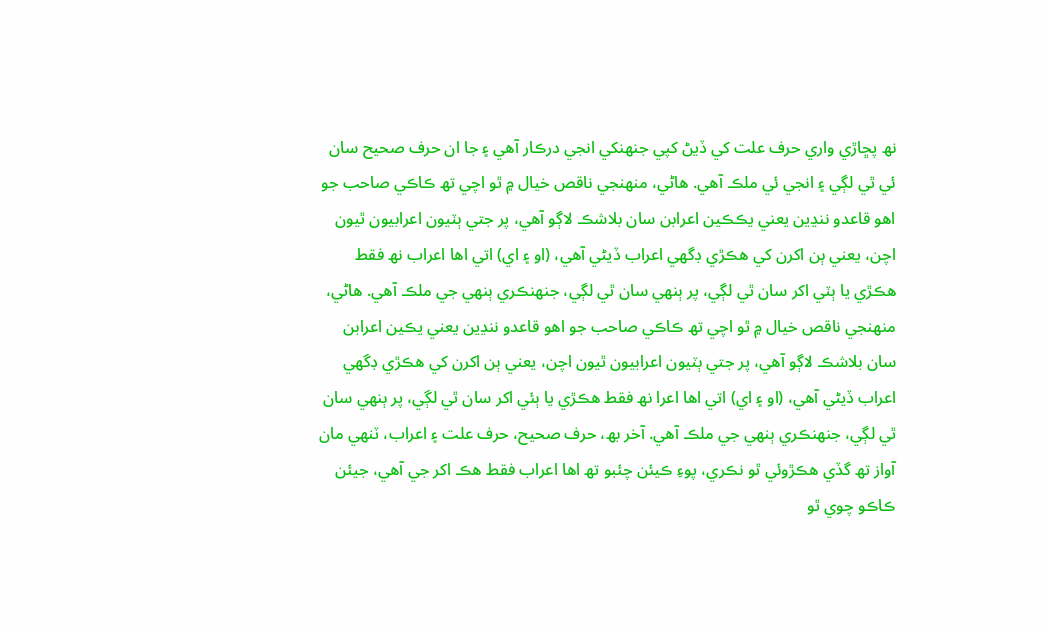نھ پڇاڙي واري حرف علت کي ڏيڻ کپي جنھنکي انجي درڪار آھي ۽ جا ان حرف صحيح سان ئي ٿي لڳي ۽ انجي ئي ملڪ آھي. ھاڻي، منھنجي ناقص خيال ۾ ٿو اچي تھ ڪاڪي صاحب جو اھو قاعدو ننڍين يعني يڪڪين اعرابن سان بلاشڪ لاڳو آھي، پر جتي ٻٽيون اعرابيون ٿيون اچن، يعني ٻن اکرن کي ھڪڙي ڊگھي اعراب ڏيڻي آھي، (او ۽ اي) اتي اھا اعراب نھ فقط ھڪڙي يا ٻٽي اکر سان ٿي لڳي، پر ٻنھي سان ٿي لڳي، جنھنڪري ٻنھي جي ملڪ آھي. ھاڻي، منھنجي ناقص خيال ۾ ٿو اچي تھ ڪاڪي صاحب جو اھو قاعدو ننڍين يعني يڪين اعرابن سان بلاشڪ لاڳو آھي، پر جتي ٻٽيون اعرابيون ٿيون اچن، يعني ٻن اکرن کي ھڪڙي ڊگھي اعراب ڏيڻي آھي، (او ۽ اي) اتي اھا اعرا نھ فقط ھڪڙي يا ٻئي اکر سان ٿي لڳي، پر ٻنھي سان ٿي لڳي، جنھنڪري ٻنھي جي ملڪ آھي. آخر بھ، حرف صحيح، حرف علت ۽ اعراب، ٽنھي مان آواز تھ گڏي ھڪڙوئي ٿو نڪري، پوءِ ڪيئن چئبو تھ اھا اعراب فقط ھڪ اکر جي آھي، جيئن ڪاڪو چوي ٿو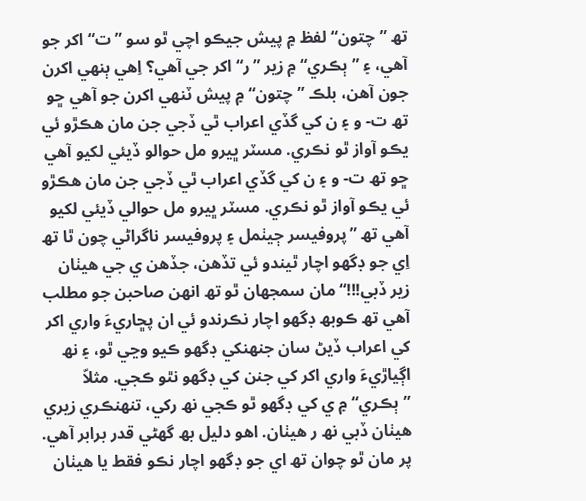تھ ”چتون“ لفظ ۾ پيش جيڪو اچي ٿو سو ”ت“ اکر جو آھي، ۽ ”ٻڪري“ ۾ زير ”ر“ اکر جي آھي؟ اِھي ٻنھي اکرن جون آھن، بلڪ ”چتون“ ۾ پيش ٽنھي اکرن جو آھي ڇو تھ ت- و ۽ ن کي گڏي اعراب ٿي ڏجي جن مان ھڪڙو ئي يڪو آواز ٿو نڪري. مسٽر ڀيرو مل حوالو ڏيئي لکيو آھي ڇو تھ ت- و ۽ ن کي گڏي اعراب ٿي ڏجي جن مان ھڪڙو ئي يڪو آواز ٿو نڪري. مسٽر ڀيرو مل حوالي ڏيئي لکيو آھي تھ ”پروفيسر ڄيٺمل ۽ پروفيسر ناگراڻي چون ٿا تھ اِي جو ڊگھو اچار ٿيندو ئي تڏھن، جڏھن ي جي ھيٺان زير ڏبي!!!“ مان سمجھان ٿو تھ انھن صاحبن جو مطلب آھي تھ ڪوبھ ڊگھو اچار نڪرندو ئي ان پڇاريءَ واري اکر کي اعراب ڏيڻ سان جنھنکي ڊگھو ڪيو وڃي ٿو، ۽ نھ اڳياڙيءَ واري اکر کي جنن کي ڊگھو نٿو ڪجي. مثلاّ ”ٻڪري“ ۾ ي کي ڊگھو ٿو ڪجي نھ رکي، تنھنڪري زيري ھيٺان ڏبي نھ ر ھيٺان. اھو دليل بھ گھڻي قدر برابر آھي. پر مان ٿو چوان تھ اي جو ڊگھو اچار نڪو فقط يا ھيٺان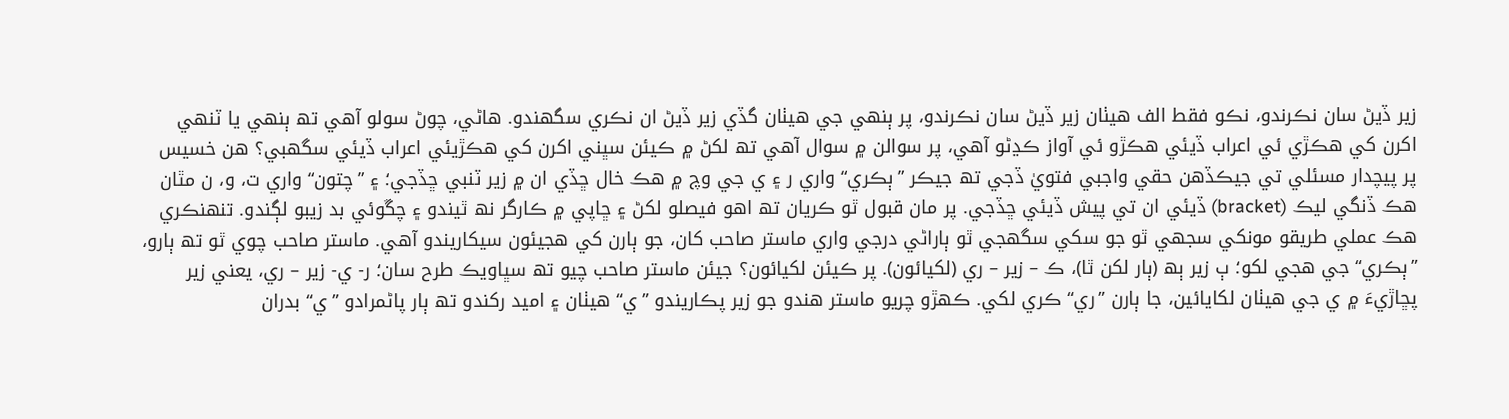زير ڏيڻ سان نڪرندو، نڪو فقط الف ھيٺان زير ڏيڻ سان نڪرندو، پر ٻنھي جي ھيٺان گڏي زير ڏيڻ ان نڪري سگھندو. ھاڻي، چوڻ سولو آھي تھ ٻنھي يا ٽنھي اکرن کي ھڪڙي ئي اعراب ڏيئي ھڪڙو ئي آواز ڪڍڻو آھي، پر سوالن ۾ سوال آھي تھ لکڻ ۾ ڪيئن سڀني اکرن کي ھڪڙيئي اعراب ڏيئي سگھبي؟ ھن خسيس پر پيچدار مسئلي تي جيڪڏھن حقي واجبي فتويٰ ڏجي تھ جيڪر ”ٻڪري“ واري ر ۽ ي جي وچ ۾ ھڪ خال ڇڏي ان ۾ زير ٽنبي ڇڏجي؛ ۽ ”چتون“ واري ت، و، ن مٿان ھڪ ڏنگي ليڪ (bracket) ڏيئي ان تي پيش ڏيئي ڇڏجي. پر مان قبول ٿو ڪريان تھ اھو فيصلو لکڻ ۽ ڇاپي ۾ ڪارگر نھ ٿيندو ۽ چڱوئي بد زيبو لڳندو. تنھنڪري ھڪ عملي طريقو مونکي سجھي ٿو جو سکي سگھجي ٿو ٻاراڻي درجي واري ماستر صاحب کان، جو ٻارن کي ھجيئون سيکاريندو آھي. ماستر صاحب چوي ٿو تھ ٻارو، ”ٻڪري“ جي ھجي لکو؛ ٻ زير ٻھ (ٻار لکن ٿا)، ڪ – زير – ري (لکيائون). پر ڪيئن لکيائون؟ جيئن ماستر صاحب چيو تھ سڀاويڪ طرح سان؛ ر- ي- زير – ري، يعني زير پڇاڙيءَ ۾ ي جي ھيٺان لکايائين، جا ٻارن ”ري“ ڪري لکي. ڪھڙو چريو ماستر ھندو جو زير پڪاريندو ”ي“ ھيٺان ۽ اميد رکندو تھ ٻار پاڻمرادو ”ي“ بدران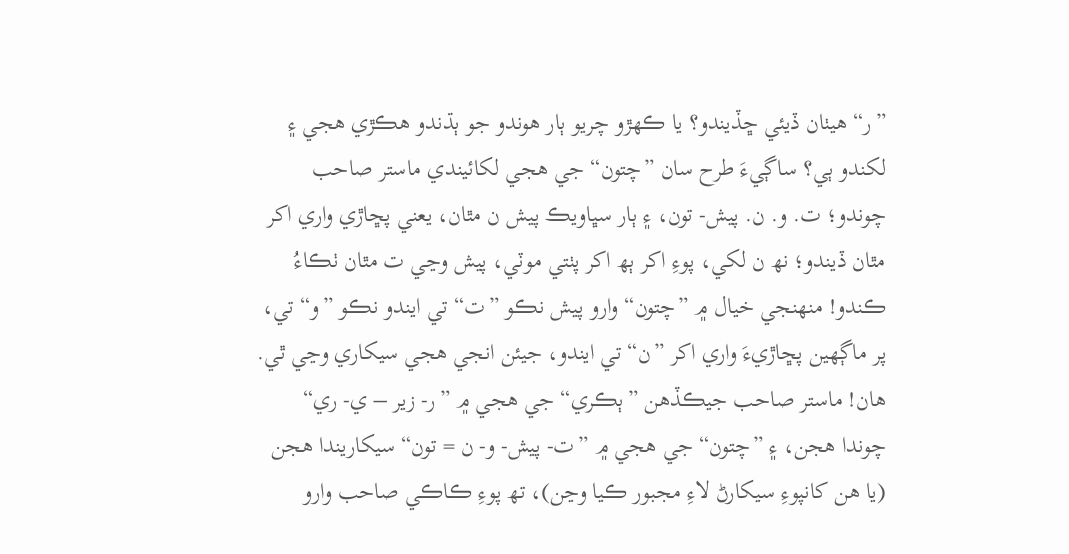”ر“ ھيٺان ڏيئي ڇڏيندو؟ يا ڪھڙو چريو ٻار ھوندو جو ٻڌندو ھڪڙي ھجي ۽ لکندو ٻي؟ ساڳيءَ طرح سان ”چتون“ جي ھجي لکائيندي ماستر صاحب چوندو؛ ت. و. ن. پيش- تون، ۽ ٻار سڀاويڪ پيش ن مٿان، يعني پڇاڙي واري اکر مٿان ڏيندو؛ نھ ن لکي، پوءِ اکر ٻھ اکر پٺتي موٽي، پيش وڃي ت مٿان ٺڪاءُ ڪندو! منھنجي خيال ۾ ”چتون“ وارو پيش نڪو ”ت“ تي ايندو نڪو ”و“ تي، پر ماڳھين پڇاڙيءَ واري اکر ”ن“ تي ايندو، جيئن انجي ھجي سيکاري وڃي ٿي. ھان! ماستر صاحب جيڪڏھن ”ٻڪري“ جي ھجي ۾ ”ر- زير – ي- ري“ چوندا ھجن، ۽ ”چتون“ جي ھجي ۾ ”ت- پيش- و- ن = تون“ سيکاريندا ھجن (يا ھن کانپوءِ سيکارڻ لاءِ مجبور ڪيا وڃن)، تھ پوءِ ڪاڪي صاحب وارو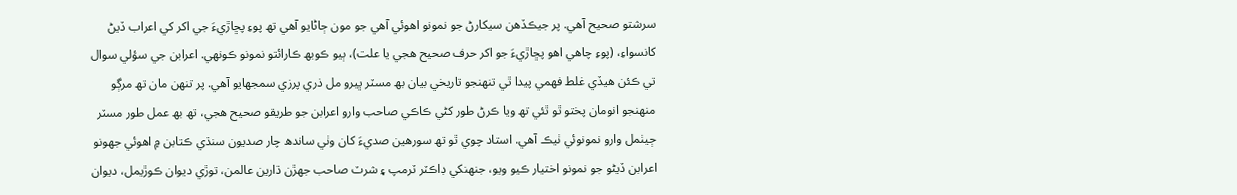سرشتو صحيح آھي. پر جيڪڏھن سيکارڻ جو نمونو اھوئي آھي جو مون ڄاڻايو آھي تھ پوءِ پڇاڙيءَ جي اکر کي اعراب ڏيڻ کانسواءِ، (پوءِ چاھي اھو پڇاڙيءَ جو اکر حرف صحيح ھجي يا علت)، ٻيو ڪوبھ ڪارائتو نمونو ڪونھي. اعرابن جي سؤلي سوال تي ڪئن ھيڏي غلط فھمي پيدا ٿي تنھنجو تاريخي بيان بھ مسٽر ڀيرو مل ذري پرزي سمجھايو آھي. پر تنھن مان تھ مرڳو منھنجو انومان پختو ٿو ٿئي تھ ويا ڪرڻ طور کڻي ڪاڪي صاحب وارو اعرابن جو طريقو صحيح ھجي، تھ بھ عمل طور مسٽر ڄيٺمل وارو نمونوئي ٺيڪ آھي. استاد چوي ٿو تھ سورھين صديءَ کان وٺي ساندھ چار صديون سنڌي ڪتابن ۾ اھوئي جھونو اعرابن ڏيڻو جو نمونو اختيار ڪيو ويو، جنھنکي ڊاڪٽر ٽرمپ ۽ شرٽ صاحب جھڙن ڌارين عالمن، توڙي ديوان ڪوڙيمل، ديوان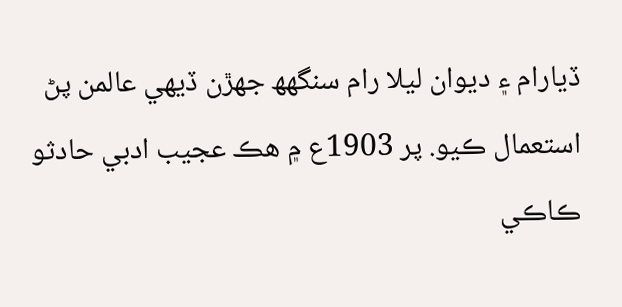ڏيارام ۽ ديوان ليلا رام سنگھھ جھڙن ڏيھي عالمن پڻ استعمال ڪيو. پر 1903ع ۾ ھڪ عجيب ادبي حادثو ڪاڪي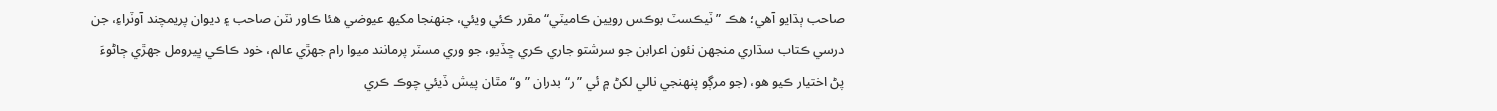صاحب ٻڌايو آھي؛ ھڪ ”ٽيڪسٽ بوڪس رويين ڪاميٽي“ مقرر ڪئي ويئي، جنھنجا مکيھ عيوضي ھئا ڪاور نٽن صاحب ۽ ديوان پريمچند آوٽراءِ، جن درسي ڪتاب سڌاري منجھن نئون اعرابن جو سرشتو جاري ڪري ڇڏيو، جو وري مسٽر پرمانند ميوا رام جھڙي عالم، خود ڪاڪي ڀيرومل جھڙي ڄاڻوءَ پڻ اختيار ڪيو ھو، (جو مرڳو پنھنجي نالي لکڻ ۾ ئي ”ر“ بدران ”و“ مٿان پيش ڏيئي چوڪ ڪري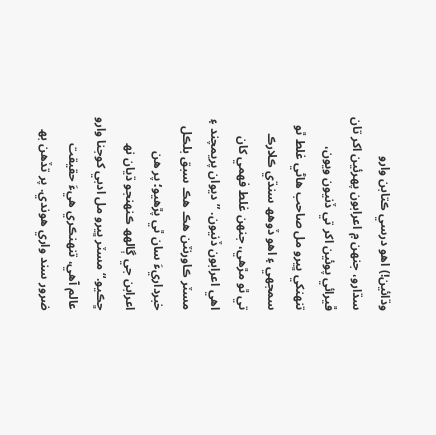وڌائين!) اھو درسي ڪتابن وارو سڌارو، جنھن ۾ اعرابون پھرئين اکر تان ڦيرائي پوئين اکر تي ڏنيون ويون، تنھنکي ڀيرو مل صاحب ھاڻي غلط ٿو سمجھي ۽ اھو ڏوھھ سنڌي ڪلارڪ تي ٿو مڙھي، جنھن غلط فھمي کان اھي اعرابون ڏنيون. ”ديوان پريمچند ۽ مسٽر ڪاورنٽن ھڪ ھڪ سبق بلڪل خبرداريءَ سان ٿي پڙھيو؛ پر ھن اعرابن جي ڳالھھ ڪنھنجو ڌيان نھ ڇڪيو.“ مسٽر ڀيرو مل ادبي کوجنا وارو عالم آھي، تنھنڪري ھيءَ حقيقت ضرور سند واري ھوندي. پر تڏھن بھ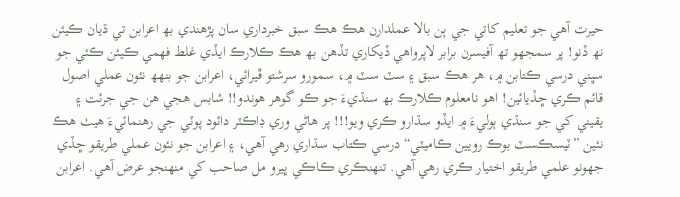حيرت آھي جو تعليم کاتي جي ٻن بالا عملدارن ھڪ ھڪ سبق خبرداري سان پڙھندي بھ اعرابن تي ڌيان ڪيئن نھ ڏنو! پر سمجھو تھ آفيسرن برابر لاپرواھي ڏيکاري تڏھن بھ ھڪ ڪلارڪ ايڏي غلط فھمي ڪيئن ڪئي جو سڀني درسي ڪتابن ۾، ھر ھڪ سبق ۽ سٽ سٽ ۾، سمورو سرشتو ڦيرائي، اعرابن جو بنھھ نئون عملي اصول قائم ڪري ڇڏيائين! اھو نامعلوم ڪلارڪ بھ سنڌيءَ جو ڪو گوھر ھوندو!! شابس ھجي ھن جي جرئت ۽ يقيني کي جو سنڌي ٻوليءَ ۾ ايڏو سڌارو ڪري ويو!!! پر ھاڻي وري ڊاڪٽر دائود پوٽي جي رھنمائيءَ ھيٺ ھڪ نئين ”ٽيسڪسٽ بوڪ رويين ڪاميٽي“ درسي ڪتاب سڌاري رھي آھي، ۽ اعرابن جو نئون عملي طريقو ڇڏي جھونو علمي طريقو اختيار ڪري رھي آھي. تنھنڪري ڪاڪي ڀيرو مل صاحب کي منھنجو عرض آھي. اعرابن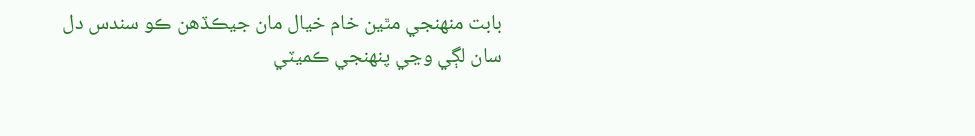بابت منھنجي مٿين خام خيال مان جيڪڏھن ڪو سندس دل سان لڳي وڃي پنھنجي ڪميٽي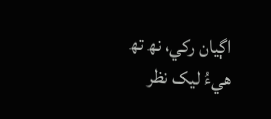اڳيان رکي، نھ تھ ھيءُ ليک نظر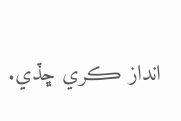انداز ڪري ڇڏي.